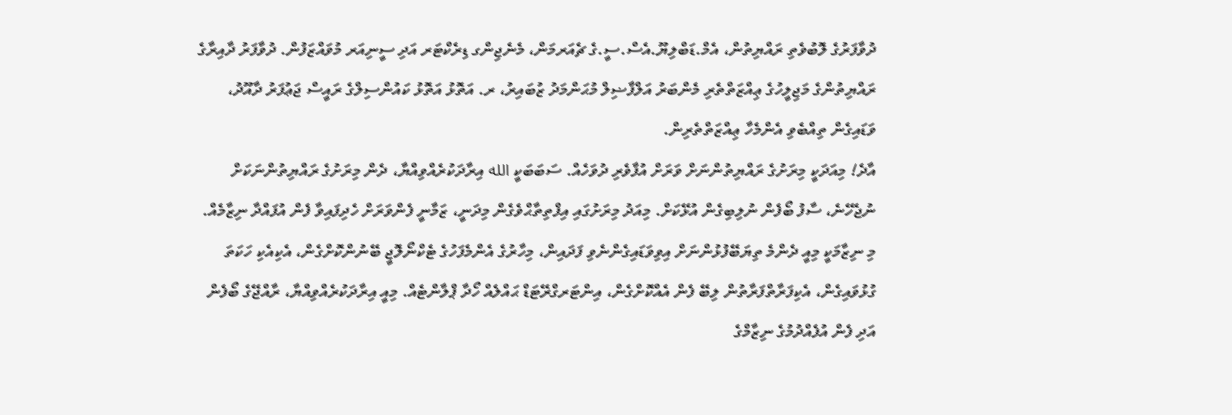ދުވާފަރުގެ ލޮބުވެތި ރައްޔިތުން، އެމް.ޑަބްލިޔޫ.އެސް.ސީ.ގެ ޗެއަރމަން، މެނެޖިންގ ޑިރެކްޓަރ އަދި ސީނިއަރ މުވައްޒަފުން. ދުވާފަރު ދާއިރާގެ ރައްޔިތުންގެ މަޖިލީހުގެ ޢިއްޒަތްތެރި މެންބަރު އަލްފާޟިލް މުޙަންމަދު ޒުބައިރު، ރ. އަތޮޅު އަތޮޅު ކައުންސިލްގެ ރައީސް ޖަޢުފަރު ދާއޫދު، ވަޑައިގެން ތިއްބެވި އެންމެހާ ޢިއްޒަތްތެރިން.
އާދެ! މިއަދަކީ މިރަށުގެ ރައްޔިތުންނަށް ވަރަށް އުފާވެރި ދުވަހެއް. ސަބަބަކީ الله އިރާދަކުރެއްވިއްޔާ، ދެން މިރަށުގެ ރައްޔިތުންނަކަށް ނުޖެހޭނެ، ސާފު ބޯފެން ނުލިބިގެން އުޅޭކަށް. މިއަދު މިރަށުގައި އިފްތިތާޙްވެގެން މިދަނީ، ޒަމާނީ ފެންވަރަށް ހެދިފައިވާ ފެން އުފައްދާ ނިޒާމެއް. މި ނިޒާމަކީ މިއީ ދެންމެ ތިޔަބޭފުޅުންނަށް އިވިވަޑައިގެންނެވި ފަދައިން، މިހާރުގެ އެންމެފަހުގެ ޓެކްނޯލޮޖީ ބޭނުންކޮށްގެން، އެކިއެކި ހަކަތަ ގުޅުވައިގެން، އެކިފަރާތްފަރާތުން ލިބޭ ފެން އެއްކޮށްގެން، އިންޓަރގްރޭޓަޑް ޙައްލެއް ހޯދާ ޕްލާންޓެއް. މިއީ އިރާދަކުރެއްވިއްޔާ، ރާއްޖޭގެ ބޯފެން އަދި ފެން އުފެއްދުމުގެ ނިޒާމްގެ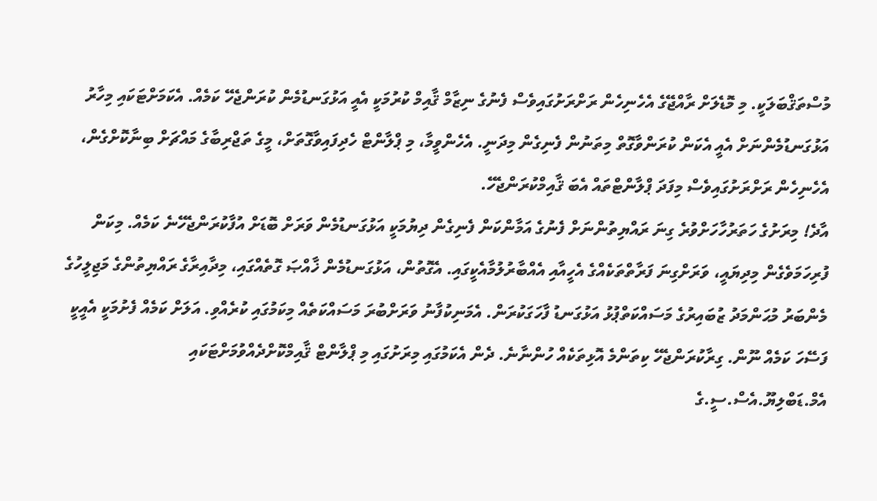މުސްތަޤްބަލަކީ. މި މޮޑެލަށް ރާއްޖޭގެ އެހެނިހެން ރަށްރަށުގައިވެސް ފެނުގެ ނިޒާމް ޤާއިމް ކުރުމަކީ އެއީ އަޅުގަނޑުމެން ކުރަންޖެހޭ ކަމެއް. އެކަމަށްޓަކައި މިހާރު އަޅުގަނޑުމެންނަށް އެއީ އެކަން ކުރަންވާގޮތް މިތަނުން ފެނިގެން މިދަނީ. އެހެންވީމާ، މި ޕްލާންޓް ހެދިފައިވާގޮތަށް، މީގެ ތަޖްރިބާގެ މައްޗަށް ބިނާކޮށްގެން، އެހެނިހެން ރަށްރަށުގައިވެސް މިފަދަ ޕްލާންޓްތައް އެބަ ޤާއިމްކުރަންޖެހޭ.
އާދެ! މިރަށުގެ ހަތަރުހާހަށްވުރެ ގިނަ ރައްޔިތުންނަށް ފެނުގެ އަމާންކަން ފެނިގެން ދިޔުމަކީ އަޅުގަނޑުމެން ވަރަށް ބޮޑަށް އުފާކުރަންޖެހޭނެ ކަމެއް. މިކަން ފުރިހަމަވެގެން މިދިޔައީ، ވަރަށްގިނަ ފަރާތްތަކެއްގެ އެހީއާއި އެއްބާރުލުމާއެކީގައި. އެގޮތުން، އަޅުގަނޑުމެން ޚާއްޞަ ގޮތެއްގައި، މިދާއިރާގެ ރައްޔިތުންގެ މަޖިލީހުގެ މެންބަރު މުޙަންމަދު ޒުބައިރުގެ މަސައްކަތްޕުޅު އަޅުގަނޑު ފާހަގަކުރަން. އެމަނިކުފާނު ވަރަށްބުރަ މަސައްކަތެއް މިކަމުގައި ކުރެއްވި. އަލަށް ކަމެއް ފެށުމަކީ އެއީކީ ފަސޭހަ ކަމެއް ނޫން. ގިރާކުރަންޖެހޭ ކިތަންމެ އޮޅިތަކެއް ހުންނާނެ. ދެން އެކަމުގައި މިރަށުގައި މި ޕްލާންޓް ޤާއިމްކޮށްދެއްވުމަށްޓަކައި އެމް.ޑަބްލިޔޫ.އެސް.ސީ.ގެ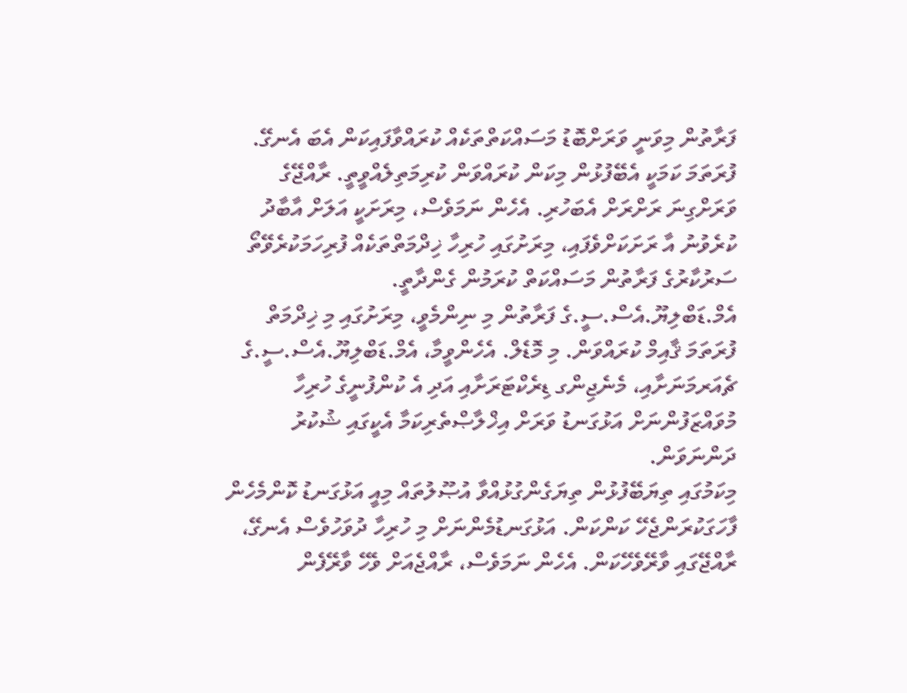ފަރާތުން މިވަނީ ވަރަށްބޮޑު މަސައްކަތްތަކެއް ކުރައްވާފައިކަން އެބަ އެނގޭ. ފުރަތަމަ ކަމަކީ އެބޭފުޅުން މިކަން ކުރައްވަން ކުރިމަތިލެއްވީތީ. ރާއްޖޭގެ ވަރަށްގިނަ ރަށްރަށް އެބަހުރި. އެހެން ނަމަވެސް، މިރަށަކީ އަލަށް އާބާދު ކުރެވުނު އާ ރަށަކަށްވެފައި، މިރަށުގައި ހުރިހާ ޚިދްމަތްތަކެއް ފުރިހަމަކުރެވޭތޯ ސަރުކާރުގެ ފަރާތުން މަސައްކަތް ކުރަމުން ގެންދާތީ. އެމް.ޑަބްލިޔޫ.އެސް.ސީ.ގެ ފަރާތުން މި ނިންމެވީ، މިރަށުގައި މި ޚިދްމަތް ފުރަތަމަ ޤާއިމް ކުރައްވަން. މި މޮޑެލް. އެހެންވީމާ، އެމް.ޑަބްލިޔޫ.އެސް.ސީ.ގެ ޗެއަރމަނަށާއި، މެނެޖިންގ ޑިރެކްޓަރަށާއި އަދި އެ ކުންފުނީގެ ހުރިހާ މުވައްޒަފުންނަށް އަޅުގަނޑު ވަރަށް އިޚްލާޞްތެރިކަމާ އެކީގައި ޝުކުރު ދަންނަވަން.
މިކަމުގައި ތިޔަބޭފުޅުން ތިޔަގެންގުޅުއްވާ އުޞޫލުތައް މިއީ އަޅުގަނޑު ކޮންމެހެން ފާހަގަކުރަންޖެހޭ ކަންކަން. އަޅުގަނޑުމެންނަށް މި ހުރިހާ ދުވަހުވެސް އެނގޭ، ރާއްޖޭގައި ވާރޭވެހޭކަން. އެހެން ނަމަވެސް، ރާއްޖެއަށް ވެހޭ ވާރޭފެން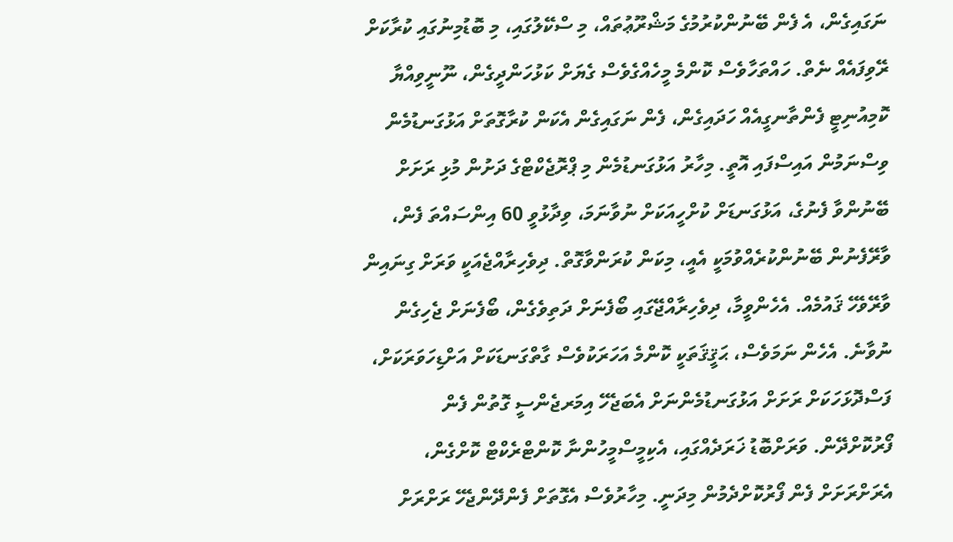ނަގައިގެން، އެ ފެން ބޭނުންކުރުމުގެ މަޝްރޫޢުތައް، މި ސްކޭލުގައި، މި ބޮޑުމިނުގައި ކުރާކަށް ރޭވިފައެއް ނެތް. ހައްތަހާވެސް ކޮންމެ މީހެއްގެވެސް ގެޔަށް ކަޅުހަންދީގެން، ނޫނީވިއްޔާ ކޮމިއުނިޓީ ފެންތާނގީއެއް ހަދައިގެން، ފެން ނަގައިގެން އެކަން ކުރާގޮތަށް އަޅުގަނޑުމެން ވިސްނަމުން އައިސްފައި އޮތީ. މިހާރު އަޅުގަނޑުމެން މި ޕްރޮޖެކްޓްގެ ދަށުން މުޅި ރަށަށް ބޭނުންވާ ފެނުގެ، އަޅުގަނޑަށް ކުށްހީއަކަށް ނުވާނަމަ، ވިދާޅުވީ 60 އިންސައްތަ ފެން، ވާރޭފެނުން ބޭނުންކުރެއްވުމަކީ އެއީ، މިކަން ކުރަންވާގޮތް. ދިވެހިރާއްޖެއަކީ ވަރަށް ގިނައިން ވާރޭވެހޭ ޤައުމެއް. އެހެންވީމާ، ދިވެހިރާއްޖޭގައި ބޯފެނަށް ދަތިވެގެން، ބޯފެނަށް ޖެހިގެން ނުވާނެ. އެހެން ނަމަވެސް، ޙަޤީޤަތަކީ ކޮންމެ އަހަރަކުވެސް ގާތްގަނޑަކަށް އަށްޑިހަވަރަކަށް، ފަސްދޮޅަހަކަށް ރަށަށް އަޅުގަނޑުމެންނަށް އެބަޖެހޭ އިމަރޖެންސީ ގޮތުން ފެން ފޯރުކޮށްދޭން. ވަރަށްބޮޑު ޚަރަދެއްގައި، އެކިމީސްމީހުންނާ ކޮންޓްރެކްޓް ކޮށްގެން، އެރަށްރަށަށް ފެން ފޯރުކޮށްދެމުން މިދަނީ. މިހާރުވެސް އެގޮތަށް ފެންދޭންޖެހޭ ރަށްރަށް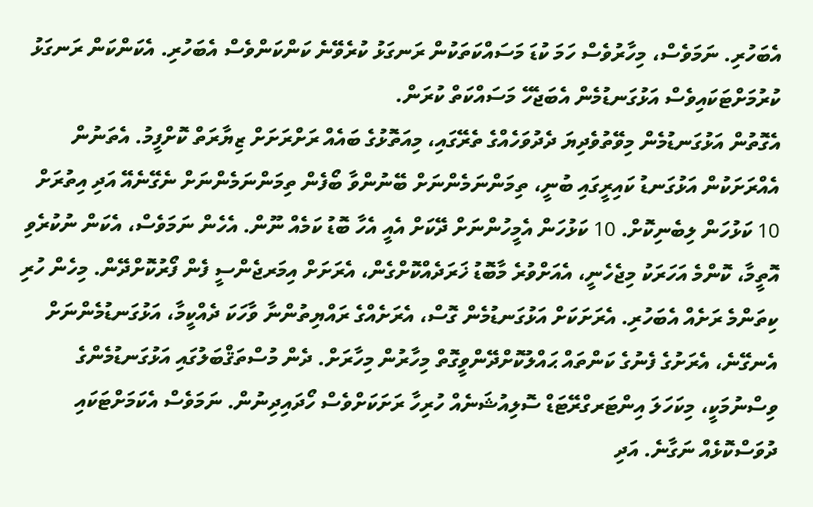އެބަހުރި. ނަމަވެސް، މިހާރުވެސް ހަމަ ކުޑަ މަސައްކަތަކުން ރަނގަޅު ކުރެވޭނެ ކަންކަންވެސް އެބަހުރި. އެކަންކަން ރަނގަޅު ކުރުމަށްޓަކައިވެސް އަޅުގަނޑުމެން އެބަޖެހޭ މަސައްކަތް ކުރަން.
އެގޮތުން އަޅުގަނޑުމެން މިވޭތުވެދިޔަ ދެދުވަހެއްގެ ތެރޭގައި، މިއަތޮޅުގެ ބައެއް ރަށްރަށަށް ޒިޔާރަތް ކޮށްފީމު. އެތަނުން އެއްރަށަކުން އަޅުގަނޑު ކައިރީގައި ބުނީ، ތިމަންނަމެންނަށް ބޭނުންވާ ބޯފެން ތިމަންނަމެންނަށް ނެގޭނެއޭ އަދި އިތުރަށް 10 ކަޅުހަން ލިބެނިކޮށް. 10 ކަޅުހަން އެމީހުންނަށް ދޭކަށް އެއީ އެހާ ބޮޑު ކަމެއް ނޫން. އެހެން ނަމަވެސް، އެކަން ނުކުރެވި އޮތީމާ، ކޮންމެ އަހަރަކު މިޖެހެނީ، އެއަށްވުރެ މާބޮޑު ޚަރަދެއްކޮށްގެން، އެރަށަށް އިމަރޖެންސީ ފެން ފޯރުކޮށްދޭން. މިހެން ހުރި ކިތަންމެ ރަށެއް އެބަހުރި. އެރަށަކަށް އަޅުގަނޑުމެން ގޮސް، އެރަށެއްގެ ރައްޔިތުންނާ ވާހަކަ ދެއްކީމާ، އަޅުގަނޑުމެންނަށް އެނގޭނެ، އެރަށުގެ ފެނުގެ ކަންތައް ޙައްލުކޮށްދޭންވީގޮތް މިހާރުން މިހާރަށް. ދެން މުސްތަޤްބަލުގައި އަޅުގަނޑުމެންގެ ވިސްނުމަކީ، މިކަހަލަ އިންޓަރގްރޭޓަޑް ސޮލިއުޝަނެއް ހުރިހާ ރަށަކަށްވެސް ހޯދައިދިނުން. ނަމަވެސް އެކަމަށްޓަކައި ދުވަސްކޮޅެއް ނަގާނެ. އަދި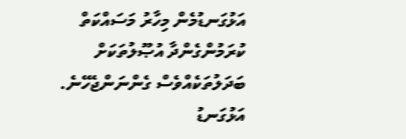އަޅުގަނޑުމެން މިހާރު މަސައްކަތް ކުރަމުންގެންދާ އުޞޫލުތަކަށް ބަދަލުތަކެއްވެސް ގެންނަންޖެހޭނެ.
އަޅުގަނޑު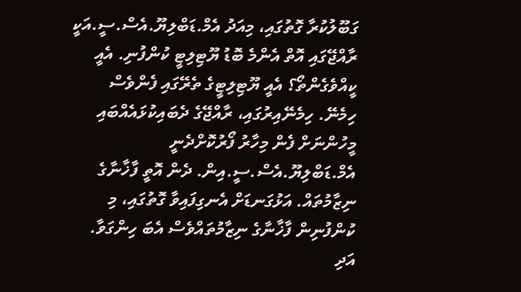ގަބޫލުކުރާ ގޮތުގައި، މިއަދު އެމް.ޑަބްލިޔޫ.އެސް.ސީ.އަކީ ރާއްޖޭގައި އޮތް އެންމެ ބޮޑު ޔޫޓިލިޓީ ކުންފުނި. އެއީ ކީއްވެގެންތޯ؟ އެއީ ޔޫޓިލިޓީގެ ތެރޭގައި ފެންވެސް ހިމެނޭ. ހިމެނޭއިރުގައި، ރާއްޖޭގެ ދެބައިކުޅައެއްބައި މީހުންނަށް ފެން މިހާރު ފޯރުކޮށްދެނީ އެމް.ޑަބްލިޔޫ.އެސް.ސީ.އިން. ދެން އޮތީ ފާޚާނާގެ ނިޒާމުތައް. އަޅުގަނޑަށް އެނގިފައިވާ ގޮތުގައި، މި ކުންފުނިން ފާޚާނާގެ ނިޒާމުތައްވެސް އެބަ ހިންގަވާ. އަދި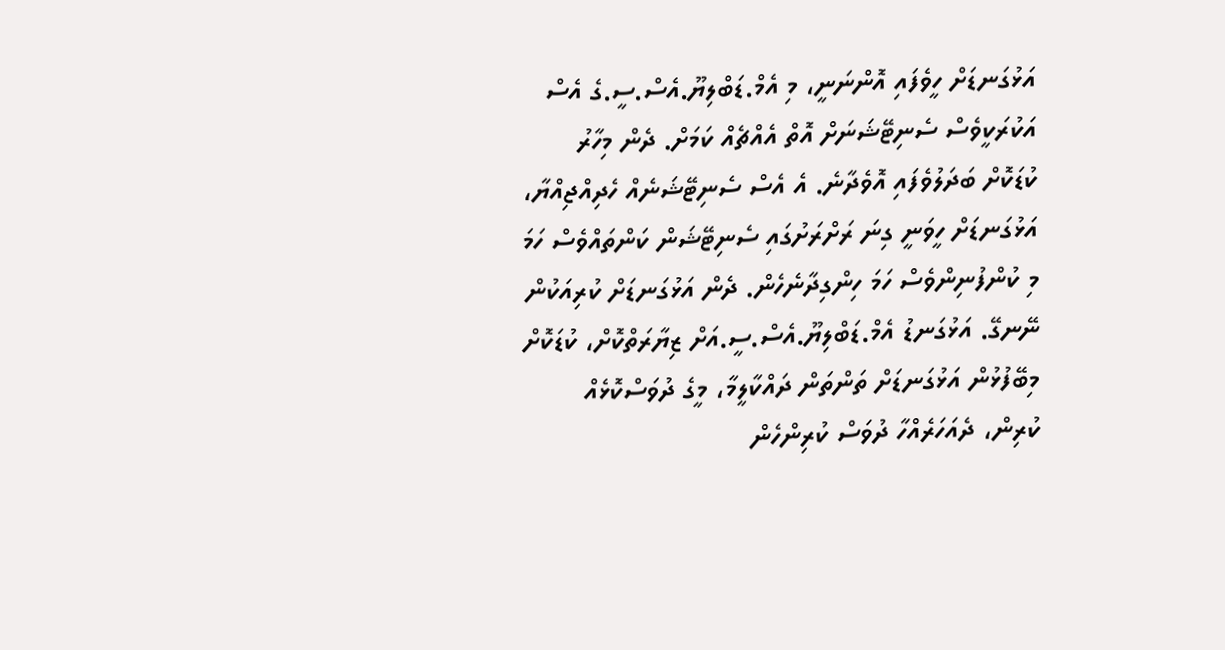އަޅުގަނޑަށް ހީވެފައި އޮންނަނީ، މި އެމް.ޑަބްލިޔޫ.އެސް.ސީ.ގެ އެސް އަކުރަކީވެސް ސެނިޓޭޝަނަށް އޮތް އެއްޗެއް ކަމަށް. ދެން މިހާރު ކުޑަކޮށް ބަދަލުވެފައި އޮވެދާނެ. އެ އެސް ސެނިޓޭޝަނެއް ހެދިއްޖިއްޔާ، އަޅުގަނޑަށް ހީވަނީ ގިނަ ރަށްރަށުގައި ސެނިޓޭޝަން ކަންތައްވެސް ހަމަ މި ކުންފުނިންވެސް ހަމަ ހިންގިދާނެހެން. ދެން އަޅުގަނޑަށް ކުރިއަކުން ނޭނގޭ. އަޅުގަނޑު އެމް.ޑަބްލިޔޫ.އެސް.ސީ.އަށް ޒިޔާރަތްކޮށް، ކުޑަކޮށް މިބޭފުޅުން އަޅުގަނޑަށް ތަންތަން ދައްކާލީމާ، މީގެ ދުވަސްކޮޅެއް ކުރިން، ދެއަހަރެއްހާ ދުވަސް ކުރިންހެން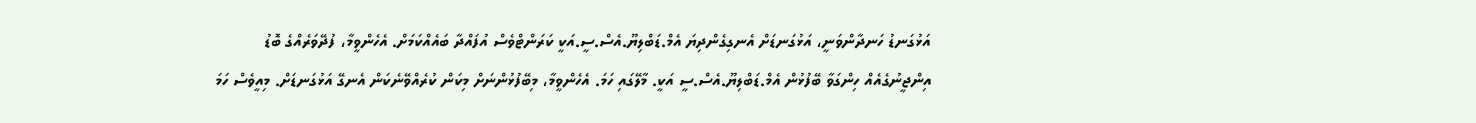އަޅުގަނޑު ހަނދާންވަނީ، އަޅުގަނޑަށް އެނގިގެންދިޔަ އެމް.ޑަބްލިޔޫ.އެސް.ސީ.އަކީ ކަރަންޓްވެސް އުފައްދާ ބައެއްކަމަށް. އެހެންވީމާ، ފުދޭވަރެއްގެ ބޮޑު އިންޖީނުގެއެއް ހިންގަވާ ބޭފުޅުން އެމް.ޑަބްލިޔޫ.އެސް.ސީ އަކީ. މާލޭގައި ހަމަ. އެހެންވީމާ، މިބޭފުޅުންނަށް މިކަން ކުރެއްވޭނެކަން އެނގޭ އަޅުގަނޑަށް. މިއީވެސް ހަމަ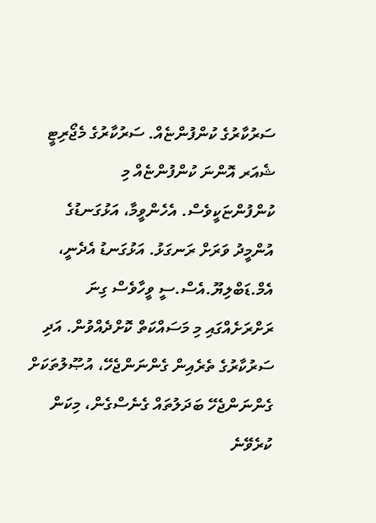ސަރުކާރުގެ ކުންފުންޏެއް. ސަރުކާރުގެ މެޖޯރިޓީ ޝެއަރ އޮންނަ ކުންފުންޏެއް މި ކުންފުންޏަކީވެސް. އެހެންވީމާ، އަޅުގަނޑުގެ އުންމީދު ވަރަށް ރަނގަޅު. އަޅުގަނޑު އެދެނީ، އެމް.ޑަބްލިޔޫ.އެސް.ސީ ވީހާވެސް ގިނަ ރަށްރަށެއްގައި މި މަސައްކަތް ކޮށްދެއްވުން. އަދި ސަރުކާރުގެ ތެރެއިން ގެންނަންޖެހޭ، އުޞޫލުތަކަށް ގެންނަންޖެހޭ ބަދަލުތައް ގެނެސްގެން، މިކަން ކުރެވޭނެ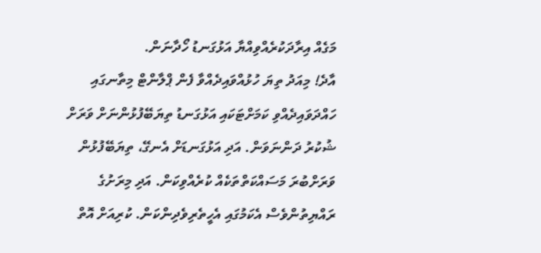މަގެއް އިރާދަކުރެއްވިއްޔާ އަޅުގަނޑު ހޯދާނަން.
އާދެ! މިއަދު ތިޔަ ހުޅުއްވައިދެއްވާ ފެން ޕްލާންޓް މިތާނގައި ހައްދަވައިދެއްވި ކަމަށްޓަކައި އަޅުގަނޑު ތިޔަބޭފުޅުންނަށް ވަރަށް ޝުކުރު ދަންނަވަން. އަދި އަޅުގަނޑަށް އެނގޭ، ތިޔަބޭފުޅުން ވަރަށްބުރަ މަސައްކަތްތަކެއް ކުރެއްވިކަން. އަދި މިރަށުގެ ރައްޔިތުންވެސް އެކަމުގައި އެހީތެރިވެދިންކަން. ކުރިއަށް އޮތް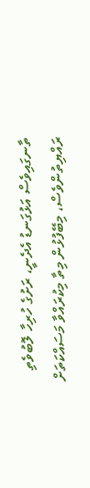ތާނގައިވެސް އަޅުގަނޑު އެދެނީ، ރަށުގެ ހުރިހާ ލޮބުވެތި ރައްޔިތުންވެސް، މިބޭފުޅުން މިތާ މިކުރައްވާ މަސައްކަތަށް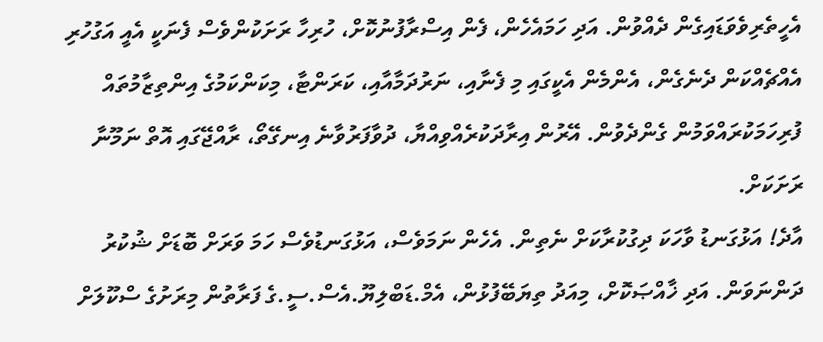އެހީތެރިވެވަޑައިގެން ދެއްވުން. އަދި ހަމައެހެން، ފެން އިސްރާފުނުކޮށް، ހުރިހާ ރަށަކުންވެސް ފެނަކީ އެއީ އަގުހުރި އެއްޗެއްކަން ދެނެގެން، އެންމެން އެކީގައި މި ފެނާއި، ނަރުދަމާއާއި، ކަރަންޓާ، މިކަންކަމުގެ އިންތިޒާމުތައް ފުރިހަމަކުރައްވަމުން ގެންދެވުން. އޭރުން އިރާދަކުރެއްވިއްޔާ، ދުވާފަރުވާނެ އިނގޭތޯ، ރާއްޖޭގައި އޮތް ނަމޫނާ ރަށަކަށް.
އާދެ! އަޅުގަނޑު ވާހަކަ ދިގުކުރާކަށް ނެތިން. އެހެން ނަމަވެސް، އަޅުގަނޑުވެސް ހަމަ ވަރަށް ބޮޑަށް ޝުކުރު ދަންނަވަން. އަދި ޚާއްޞަކޮށް، މިއަދު ތިޔަބޭފުޅުން، އެމް.ޑަބްލިޔޫ.އެސް.ސީ.ގެ ފަރާތުން މިރަށުގެ ސްކޫލަށް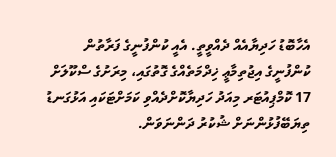އެހާބޮޑު ހަދިޔާއެއް ދެއްވީތީ. އެއީ ކުންފުނީގެ ފަރާތުން ކުންފުނީގެ އިޖުތިމާޢީ ޚިދްމަތެއްގެ ގޮތުގައި، މިރަށުގެ ސްކޫލަށް 17 ކޮމްޕިއުޓަރ މިއަދު ހަދިޔާކޮށްދެއްވި ކަމަށްޓަކައި އަޅުގަނޑު ތިޔަބޭފުޅުންނަށް ޝުކުރު ދަންނަވަން.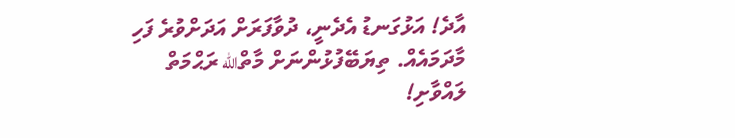އާދެ! އަޅުގަނޑު އެދެނީ، ދުވާފަރަށް އަދަށްވުރެ ފަހި މާދަމައެއް. ތިޔަބޭފުޅުންނަށް މާތްالله ރަޙްމަތް ލައްވާށި!